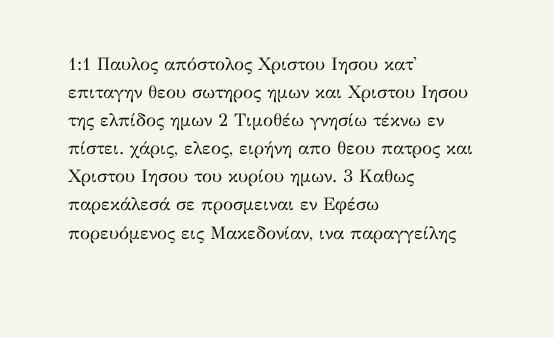1:1 Παυλος απόστολος Χριστου Ιησου κατ' επιταγην θεου σωτηρος ημων και Χριστου Ιησου της ελπίδος ημων 2 Τιμοθέω γνησίω τέκνω εν πίστει. χάρις, ελεος, ειρήνη απο θεου πατρος και Χριστου Ιησου του κυρίου ημων. 3 Καθως παρεκάλεσά σε προσμειναι εν Εφέσω πορευόμενος εις Μακεδονίαν, ινα παραγγείλης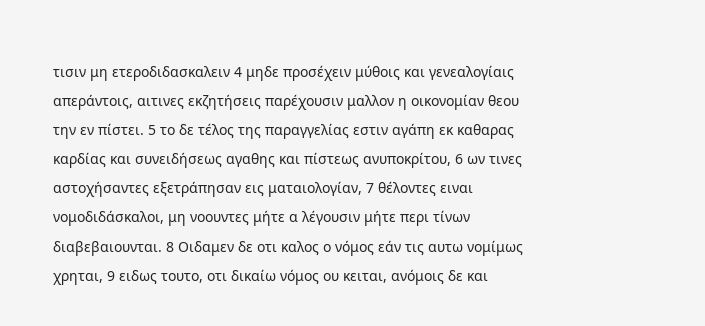τισιν μη ετεροδιδασκαλειν 4 μηδε προσέχειν μύθοις και γενεαλογίαις απεράντοις, αιτινες εκζητήσεις παρέχουσιν μαλλον η οικονομίαν θεου την εν πίστει. 5 το δε τέλος της παραγγελίας εστιν αγάπη εκ καθαρας καρδίας και συνειδήσεως αγαθης και πίστεως ανυποκρίτου, 6 ων τινες αστοχήσαντες εξετράπησαν εις ματαιολογίαν, 7 θέλοντες ειναι νομοδιδάσκαλοι, μη νοουντες μήτε α λέγουσιν μήτε περι τίνων διαβεβαιουνται. 8 Οιδαμεν δε οτι καλος ο νόμος εάν τις αυτω νομίμως χρηται, 9 ειδως τουτο, οτι δικαίω νόμος ου κειται, ανόμοις δε και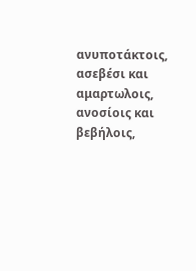ανυποτάκτοις, ασεβέσι και αμαρτωλοις, ανοσίοις και βεβήλοις,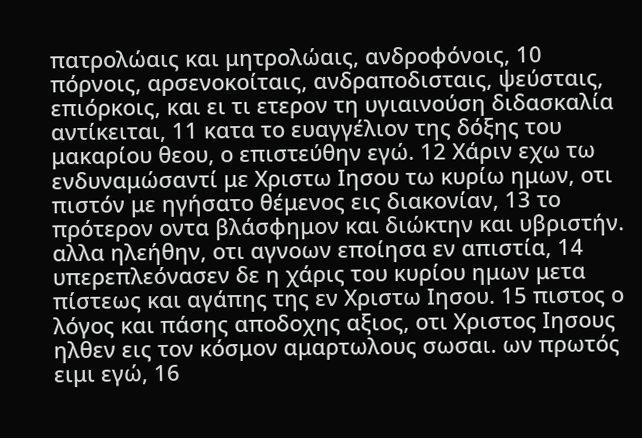πατρολώαις και μητρολώαις, ανδροφόνοις, 10 πόρνοις, αρσενοκοίταις, ανδραποδισταις, ψεύσταις, επιόρκοις, και ει τι ετερον τη υγιαινούση διδασκαλία αντίκειται, 11 κατα το ευαγγέλιον της δόξης του μακαρίου θεου, ο επιστεύθην εγώ. 12 Χάριν εχω τω ενδυναμώσαντί με Χριστω Ιησου τω κυρίω ημων, οτι πιστόν με ηγήσατο θέμενος εις διακονίαν, 13 το πρότερον οντα βλάσφημον και διώκτην και υβριστήν. αλλα ηλεήθην, οτι αγνοων εποίησα εν απιστία, 14 υπερεπλεόνασεν δε η χάρις του κυρίου ημων μετα πίστεως και αγάπης της εν Χριστω Ιησου. 15 πιστος ο λόγος και πάσης αποδοχης αξιος, οτι Χριστος Ιησους ηλθεν εις τον κόσμον αμαρτωλους σωσαι. ων πρωτός ειμι εγώ, 16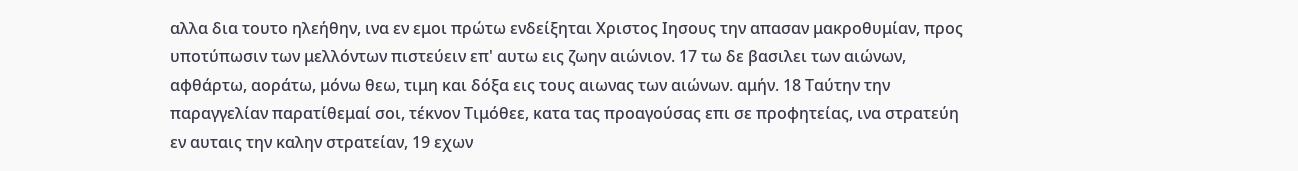αλλα δια τουτο ηλεήθην, ινα εν εμοι πρώτω ενδείξηται Χριστος Ιησους την απασαν μακροθυμίαν, προς υποτύπωσιν των μελλόντων πιστεύειν επ' αυτω εις ζωην αιώνιον. 17 τω δε βασιλει των αιώνων, αφθάρτω, αοράτω, μόνω θεω, τιμη και δόξα εις τους αιωνας των αιώνων. αμήν. 18 Ταύτην την παραγγελίαν παρατίθεμαί σοι, τέκνον Τιμόθεε, κατα τας προαγούσας επι σε προφητείας, ινα στρατεύη εν αυταις την καλην στρατείαν, 19 εχων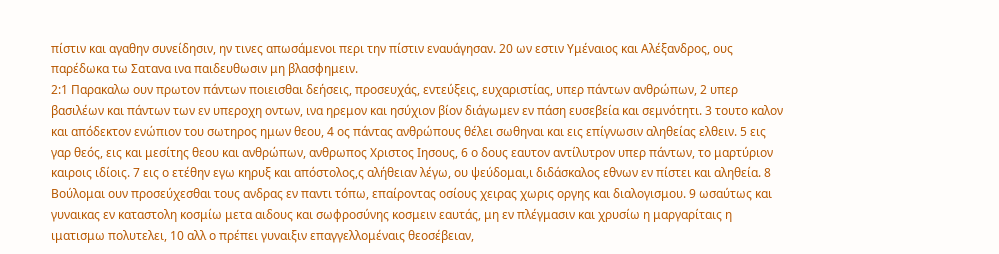πίστιν και αγαθην συνείδησιν, ην τινες απωσάμενοι περι την πίστιν εναυάγησαν. 20 ων εστιν Υμέναιος και Αλέξανδρος, ους παρέδωκα τω Σατανα ινα παιδευθωσιν μη βλασφημειν.
2:1 Παρακαλω ουν πρωτον πάντων ποιεισθαι δεήσεις, προσευχάς, εντεύξεις, ευχαριστίας, υπερ πάντων ανθρώπων, 2 υπερ βασιλέων και πάντων των εν υπεροχη οντων, ινα ηρεμον και ησύχιον βίον διάγωμεν εν πάση ευσεβεία και σεμνότητι. 3 τουτο καλον και απόδεκτον ενώπιον του σωτηρος ημων θεου, 4 ος πάντας ανθρώπους θέλει σωθηναι και εις επίγνωσιν αληθείας ελθειν. 5 εις γαρ θεός, εις και μεσίτης θεου και ανθρώπων, ανθρωπος Χριστος Ιησους, 6 ο δους εαυτον αντίλυτρον υπερ πάντων, το μαρτύριον καιροις ιδίοις. 7 εις ο ετέθην εγω κηρυξ και απόστολος,ς αλήθειαν λέγω, ου ψεύδομαι,ι διδάσκαλος εθνων εν πίστει και αληθεία. 8 Βούλομαι ουν προσεύχεσθαι τους ανδρας εν παντι τόπω, επαίροντας οσίους χειρας χωρις οργης και διαλογισμου. 9 ωσαύτως και γυναικας εν καταστολη κοσμίω μετα αιδους και σωφροσύνης κοσμειν εαυτάς, μη εν πλέγμασιν και χρυσίω η μαργαρίταις η ιματισμω πολυτελει, 10 αλλ ο πρέπει γυναιξιν επαγγελλομέναις θεοσέβειαν,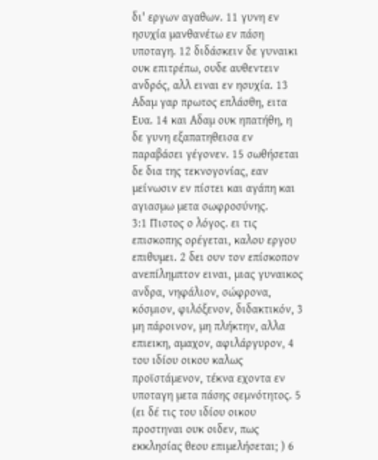δι' εργων αγαθων. 11 γυνη εν ησυχία μανθανέτω εν πάση υποταγη. 12 διδάσκειν δε γυναικι ουκ επιτρέπω, ουδε αυθεντειν ανδρός, αλλ ειναι εν ησυχία. 13 Αδαμ γαρ πρωτος επλάσθη, ειτα Ευα. 14 και Αδαμ ουκ ηπατήθη, η δε γυνη εξαπατηθεισα εν παραβάσει γέγονεν. 15 σωθήσεται δε δια της τεκνογονίας, εαν μείνωσιν εν πίστει και αγάπη και αγιασμω μετα σωφροσύνης.
3:1 Πιστος ο λόγος. ει τις επισκοπης ορέγεται, καλου εργου επιθυμει. 2 δει ουν τον επίσκοπον ανεπίλημπτον ειναι, μιας γυναικος ανδρα, νηφάλιον, σώφρονα, κόσμιον, φιλόξενον, διδακτικόν, 3 μη πάροινον, μη πλήκτην, αλλα επιεικη, αμαχον, αφιλάργυρον, 4 του ιδίου οικου καλως προϊστάμενον, τέκνα εχοντα εν υποταγη μετα πάσης σεμνότητος. 5 (ει δέ τις του ιδίου οικου προστηναι ουκ οιδεν, πως εκκλησίας θεου επιμελήσεται; ) 6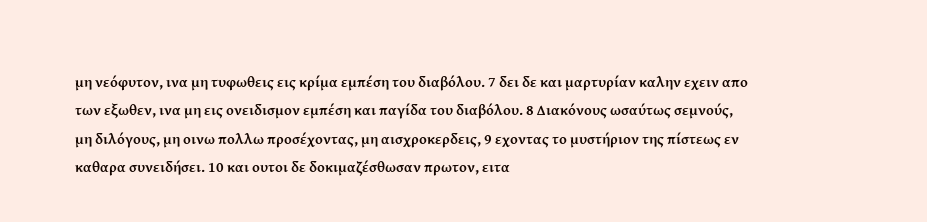μη νεόφυτον, ινα μη τυφωθεις εις κρίμα εμπέση του διαβόλου. 7 δει δε και μαρτυρίαν καλην εχειν απο των εξωθεν, ινα μη εις ονειδισμον εμπέση και παγίδα του διαβόλου. 8 Διακόνους ωσαύτως σεμνούς, μη διλόγους, μη οινω πολλω προσέχοντας, μη αισχροκερδεις, 9 εχοντας το μυστήριον της πίστεως εν καθαρα συνειδήσει. 10 και ουτοι δε δοκιμαζέσθωσαν πρωτον, ειτα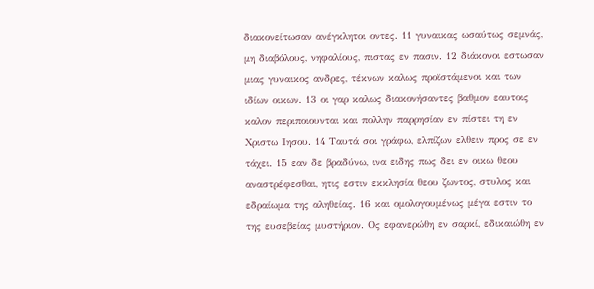διακονείτωσαν ανέγκλητοι οντες. 11 γυναικας ωσαύτως σεμνάς, μη διαβόλους, νηφαλίους, πιστας εν πασιν. 12 διάκονοι εστωσαν μιας γυναικος ανδρες, τέκνων καλως προϊστάμενοι και των ιδίων οικων. 13 οι γαρ καλως διακονήσαντες βαθμον εαυτοις καλον περιποιουνται και πολλην παρρησίαν εν πίστει τη εν Χριστω Ιησου. 14 Ταυτά σοι γράφω, ελπίζων ελθειν προς σε εν τάχει. 15 εαν δε βραδύνω, ινα ειδης πως δει εν οικω θεου αναστρέφεσθαι, ητις εστιν εκκλησία θεου ζωντος, στυλος και εδραίωμα της αληθείας. 16 και ομολογουμένως μέγα εστιν το της ευσεβείας μυστήριον. Ος εφανερώθη εν σαρκί, εδικαιώθη εν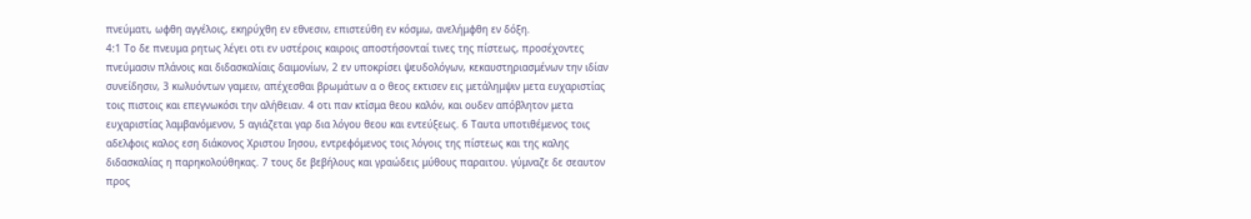πνεύματι, ωφθη αγγέλοις, εκηρύχθη εν εθνεσιν, επιστεύθη εν κόσμω, ανελήμφθη εν δόξη.
4:1 Το δε πνευμα ρητως λέγει οτι εν υστέροις καιροις αποστήσονταί τινες της πίστεως, προσέχοντες πνεύμασιν πλάνοις και διδασκαλίαις δαιμονίων, 2 εν υποκρίσει ψευδολόγων, κεκαυστηριασμένων την ιδίαν συνείδησιν, 3 κωλυόντων γαμειν, απέχεσθαι βρωμάτων α ο θεος εκτισεν εις μετάλημψιν μετα ευχαριστίας τοις πιστοις και επεγνωκόσι την αλήθειαν. 4 οτι παν κτίσμα θεου καλόν, και ουδεν απόβλητον μετα ευχαριστίας λαμβανόμενον, 5 αγιάζεται γαρ δια λόγου θεου και εντεύξεως. 6 Ταυτα υποτιθέμενος τοις αδελφοις καλος εση διάκονος Χριστου Ιησου, εντρεφόμενος τοις λόγοις της πίστεως και της καλης διδασκαλίας η παρηκολούθηκας. 7 τους δε βεβήλους και γραώδεις μύθους παραιτου. γύμναζε δε σεαυτον προς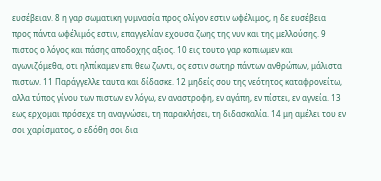ευσέβειαν. 8 η γαρ σωματικη γυμνασία προς ολίγον εστιν ωφέλιμος, η δε ευσέβεια προς πάντα ωφέλιμός εστιν, επαγγελίαν εχουσα ζωης της νυν και της μελλούσης. 9 πιστος ο λόγος και πάσης αποδοχης αξιος. 10 εις τουτο γαρ κοπιωμεν και αγωνιζόμεθα, οτι ηλπίκαμεν επι θεω ζωντι, ος εστιν σωτηρ πάντων ανθρώπων, μάλιστα πιστων. 11 Παράγγελλε ταυτα και δίδασκε. 12 μηδείς σου της νεότητος καταφρονείτω, αλλα τύπος γίνου των πιστων εν λόγω, εν αναστροφη, εν αγάπη, εν πίστει, εν αγνεία. 13 εως ερχομαι πρόσεχε τη αναγνώσει, τη παρακλήσει, τη διδασκαλία. 14 μη αμέλει του εν σοι χαρίσματος, ο εδόθη σοι δια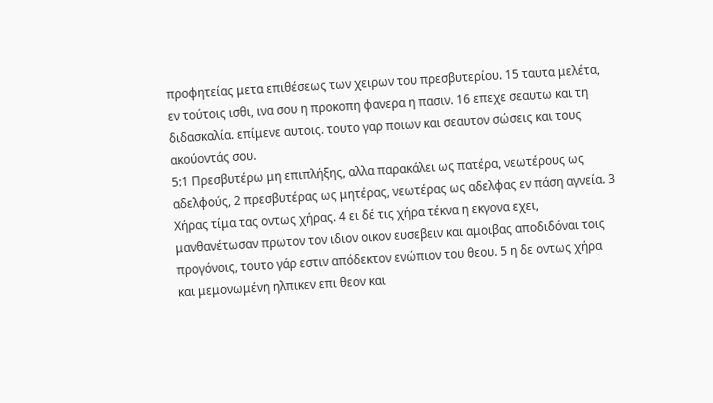προφητείας μετα επιθέσεως των χειρων του πρεσβυτερίου. 15 ταυτα μελέτα, εν τούτοις ισθι, ινα σου η προκοπη φανερα η πασιν. 16 επεχε σεαυτω και τη διδασκαλία. επίμενε αυτοις. τουτο γαρ ποιων και σεαυτον σώσεις και τους ακούοντάς σου.
5:1 Πρεσβυτέρω μη επιπλήξης, αλλα παρακάλει ως πατέρα, νεωτέρους ως αδελφούς, 2 πρεσβυτέρας ως μητέρας, νεωτέρας ως αδελφας εν πάση αγνεία. 3 Χήρας τίμα τας οντως χήρας. 4 ει δέ τις χήρα τέκνα η εκγονα εχει, μανθανέτωσαν πρωτον τον ιδιον οικον ευσεβειν και αμοιβας αποδιδόναι τοις προγόνοις, τουτο γάρ εστιν απόδεκτον ενώπιον του θεου. 5 η δε οντως χήρα και μεμονωμένη ηλπικεν επι θεον και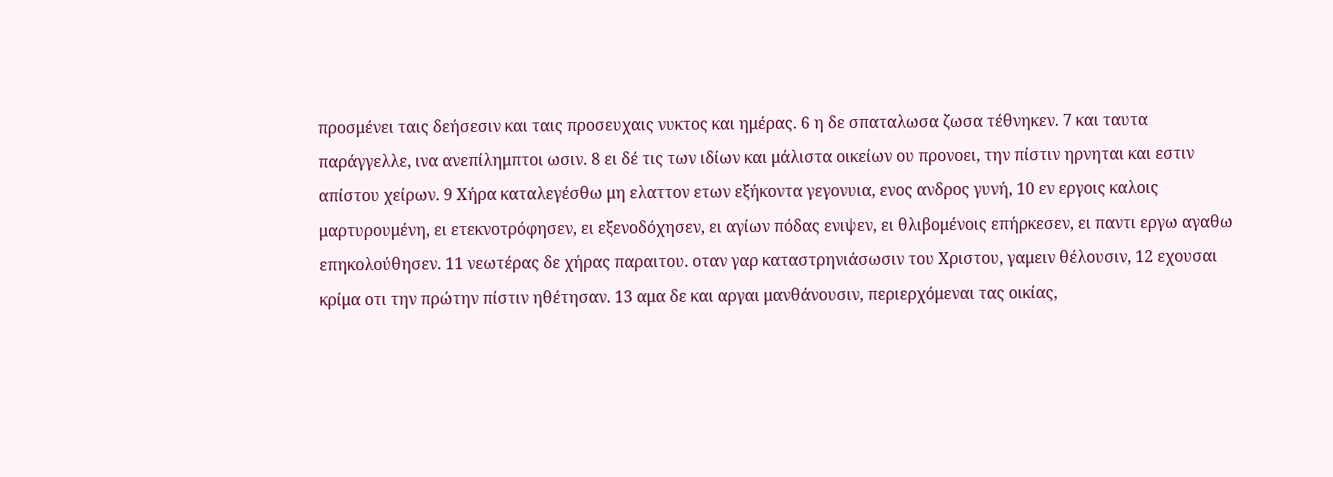προσμένει ταις δεήσεσιν και ταις προσευχαις νυκτος και ημέρας. 6 η δε σπαταλωσα ζωσα τέθνηκεν. 7 και ταυτα παράγγελλε, ινα ανεπίλημπτοι ωσιν. 8 ει δέ τις των ιδίων και μάλιστα οικείων ου προνοει, την πίστιν ηρνηται και εστιν απίστου χείρων. 9 Χήρα καταλεγέσθω μη ελαττον ετων εξήκοντα γεγονυια, ενος ανδρος γυνή, 10 εν εργοις καλοις μαρτυρουμένη, ει ετεκνοτρόφησεν, ει εξενοδόχησεν, ει αγίων πόδας ενιψεν, ει θλιβομένοις επήρκεσεν, ει παντι εργω αγαθω επηκολούθησεν. 11 νεωτέρας δε χήρας παραιτου. οταν γαρ καταστρηνιάσωσιν του Χριστου, γαμειν θέλουσιν, 12 εχουσαι κρίμα οτι την πρώτην πίστιν ηθέτησαν. 13 αμα δε και αργαι μανθάνουσιν, περιερχόμεναι τας οικίας,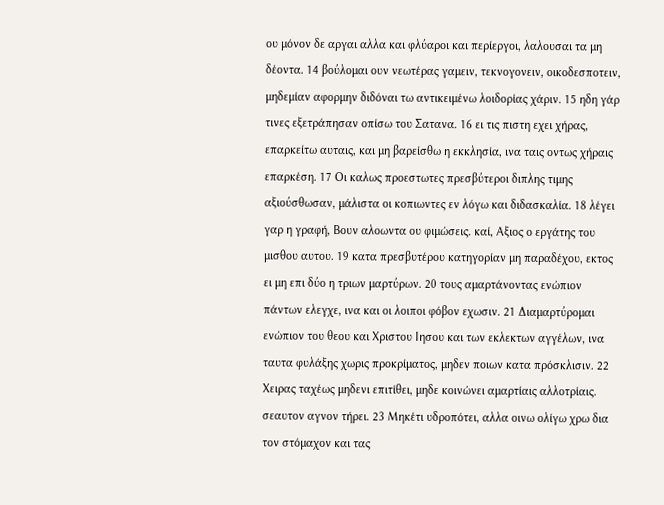ου μόνον δε αργαι αλλα και φλύαροι και περίεργοι, λαλουσαι τα μη δέοντα. 14 βούλομαι ουν νεωτέρας γαμειν, τεκνογονειν, οικοδεσποτειν, μηδεμίαν αφορμην διδόναι τω αντικειμένω λοιδορίας χάριν. 15 ηδη γάρ τινες εξετράπησαν οπίσω του Σατανα. 16 ει τις πιστη εχει χήρας, επαρκείτω αυταις, και μη βαρείσθω η εκκλησία, ινα ταις οντως χήραις επαρκέση. 17 Οι καλως προεστωτες πρεσβύτεροι διπλης τιμης αξιούσθωσαν, μάλιστα οι κοπιωντες εν λόγω και διδασκαλία. 18 λέγει γαρ η γραφή, Βουν αλοωντα ου φιμώσεις. καί, Αξιος ο εργάτης του μισθου αυτου. 19 κατα πρεσβυτέρου κατηγορίαν μη παραδέχου, εκτος ει μη επι δύο η τριων μαρτύρων. 20 τους αμαρτάνοντας ενώπιον πάντων ελεγχε, ινα και οι λοιποι φόβον εχωσιν. 21 Διαμαρτύρομαι ενώπιον του θεου και Χριστου Ιησου και των εκλεκτων αγγέλων, ινα ταυτα φυλάξης χωρις προκρίματος, μηδεν ποιων κατα πρόσκλισιν. 22 Χειρας ταχέως μηδενι επιτίθει, μηδε κοινώνει αμαρτίαις αλλοτρίαις. σεαυτον αγνον τήρει. 23 Μηκέτι υδροπότει, αλλα οινω ολίγω χρω δια τον στόμαχον και τας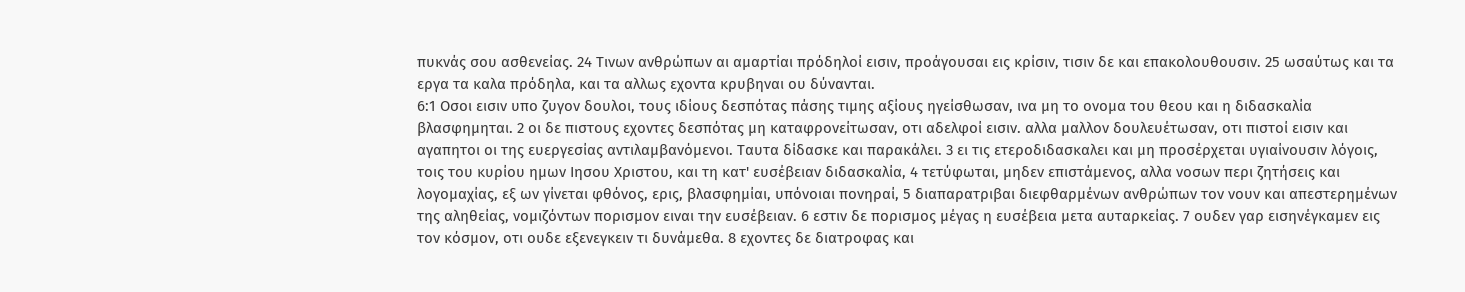πυκνάς σου ασθενείας. 24 Τινων ανθρώπων αι αμαρτίαι πρόδηλοί εισιν, προάγουσαι εις κρίσιν, τισιν δε και επακολουθουσιν. 25 ωσαύτως και τα εργα τα καλα πρόδηλα, και τα αλλως εχοντα κρυβηναι ου δύνανται.
6:1 Οσοι εισιν υπο ζυγον δουλοι, τους ιδίους δεσπότας πάσης τιμης αξίους ηγείσθωσαν, ινα μη το ονομα του θεου και η διδασκαλία βλασφημηται. 2 οι δε πιστους εχοντες δεσπότας μη καταφρονείτωσαν, οτι αδελφοί εισιν. αλλα μαλλον δουλευέτωσαν, οτι πιστοί εισιν και αγαπητοι οι της ευεργεσίας αντιλαμβανόμενοι. Ταυτα δίδασκε και παρακάλει. 3 ει τις ετεροδιδασκαλει και μη προσέρχεται υγιαίνουσιν λόγοις, τοις του κυρίου ημων Ιησου Χριστου, και τη κατ' ευσέβειαν διδασκαλία, 4 τετύφωται, μηδεν επιστάμενος, αλλα νοσων περι ζητήσεις και λογομαχίας, εξ ων γίνεται φθόνος, ερις, βλασφημίαι, υπόνοιαι πονηραί, 5 διαπαρατριβαι διεφθαρμένων ανθρώπων τον νουν και απεστερημένων της αληθείας, νομιζόντων πορισμον ειναι την ευσέβειαν. 6 εστιν δε πορισμος μέγας η ευσέβεια μετα αυταρκείας. 7 ουδεν γαρ εισηνέγκαμεν εις τον κόσμον, οτι ουδε εξενεγκειν τι δυνάμεθα. 8 εχοντες δε διατροφας και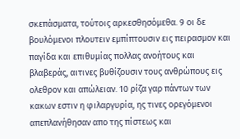σκεπάσματα, τούτοις αρκεσθησόμεθα. 9 οι δε βουλόμενοι πλουτειν εμπίπτουσιν εις πειρασμον και παγίδα και επιθυμίας πολλας ανοήτους και βλαβεράς, αιτινες βυθίζουσιν τους ανθρώπους εις ολεθρον και απώλειαν. 10 ρίζα γαρ πάντων των κακων εστιν η φιλαργυρία, ης τινες ορεγόμενοι απεπλανήθησαν απο της πίστεως και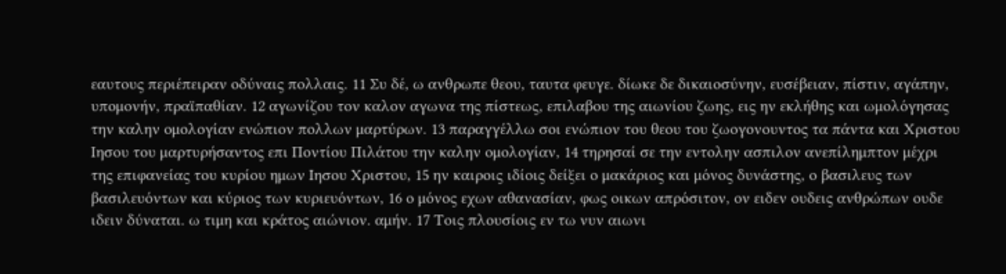εαυτους περιέπειραν οδύναις πολλαις. 11 Συ δέ, ω ανθρωπε θεου, ταυτα φευγε. δίωκε δε δικαιοσύνην, ευσέβειαν, πίστιν, αγάπην, υπομονήν, πραϊπαθίαν. 12 αγωνίζου τον καλον αγωνα της πίστεως, επιλαβου της αιωνίου ζωης, εις ην εκλήθης και ωμολόγησας την καλην ομολογίαν ενώπιον πολλων μαρτύρων. 13 παραγγέλλω σοι ενώπιον του θεου του ζωογονουντος τα πάντα και Χριστου Ιησου του μαρτυρήσαντος επι Ποντίου Πιλάτου την καλην ομολογίαν, 14 τηρησαί σε την εντολην ασπιλον ανεπίλημπτον μέχρι της επιφανείας του κυρίου ημων Ιησου Χριστου, 15 ην καιροις ιδίοις δείξει ο μακάριος και μόνος δυνάστης, ο βασιλευς των βασιλευόντων και κύριος των κυριευόντων, 16 ο μόνος εχων αθανασίαν, φως οικων απρόσιτον, ον ειδεν ουδεις ανθρώπων ουδε ιδειν δύναται. ω τιμη και κράτος αιώνιον. αμήν. 17 Τοις πλουσίοις εν τω νυν αιωνι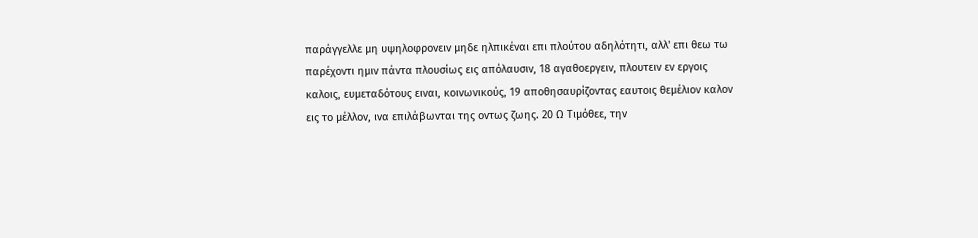παράγγελλε μη υψηλοφρονειν μηδε ηλπικέναι επι πλούτου αδηλότητι, αλλ' επι θεω τω παρέχοντι ημιν πάντα πλουσίως εις απόλαυσιν, 18 αγαθοεργειν, πλουτειν εν εργοις καλοις, ευμεταδότους ειναι, κοινωνικούς, 19 αποθησαυρίζοντας εαυτοις θεμέλιον καλον εις το μέλλον, ινα επιλάβωνται της οντως ζωης. 20 Ω Τιμόθεε, την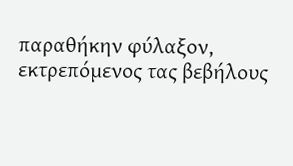παραθήκην φύλαξον, εκτρεπόμενος τας βεβήλους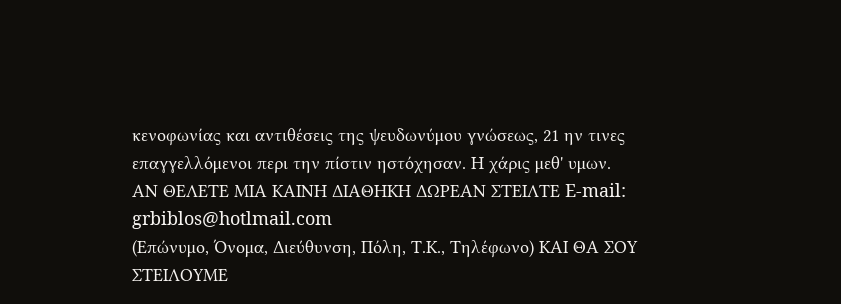κενοφωνίας και αντιθέσεις της ψευδωνύμου γνώσεως, 21 ην τινες επαγγελλόμενοι περι την πίστιν ηστόχησαν. Η χάρις μεθ' υμων.
ΑΝ ΘΕΛΕΤΕ ΜΙΑ ΚΑΙΝΗ ΔΙΑΘΗΚΗ ΔΩΡΕΑΝ ΣΤΕΙΛΤΕ E-mail: grbiblos@hotlmail.com
(Επώνυμο, Όνομα, Διεύθυνση, Πόλη, Τ.Κ., Τηλέφωνο) ΚΑΙ ΘΑ ΣΟΥ ΣΤΕΙΛΟΥΜΕ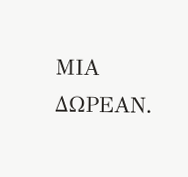ΜΙΑ ΔΩΡΕΑΝ.